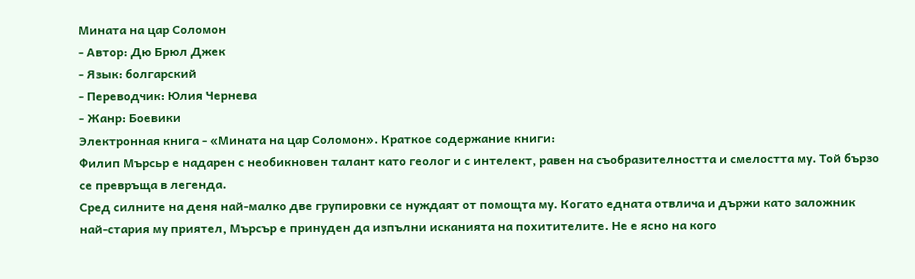Мината на цар Соломон
- Автор: Дю Брюл Джек
- Язык: болгарский
- Переводчик: Юлия Чернева
- Жанр: Боевики
Электронная книга - «Мината на цар Соломон». Краткое содержание книги:
Филип Мърсьр е надарен с необикновен талант като геолог и с интелект, равен на съобразителността и смелостта му. Той бързо се превръща в легенда.
Сред силните на деня най-малко две групировки се нуждаят от помощта му. Когато едната отвлича и държи като заложник най-стария му приятел, Мърсър е принуден да изпълни исканията на похитителите. Не е ясно на кого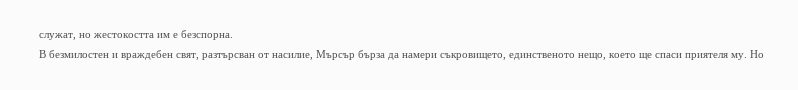служат, но жестокостта им е безспорна.
В безмилостен и враждебен свят, разтърсван от насилие, Мърсър бърза да намери съкровището, единственото нещо, което ще спаси приятеля му. Но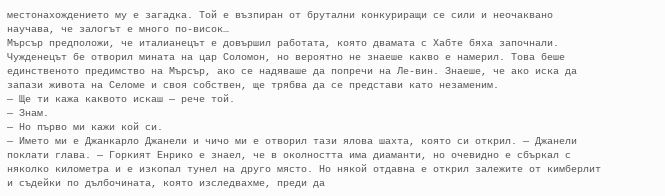местонахождението му е загадка. Той е възпиран от брутални конкуриращи се сили и неочаквано научава, че залогът е много по-висок…
Мърсър предположи, че италианецът е довършил работата, която двамата с Хабте бяха започнали. Чужденецът бе отворил мината на цар Соломон, но вероятно не знаеше какво е намерил. Това беше единственото предимство на Мърсър, ако се надяваше да попречи на Ле-вин. Знаеше, че ако иска да запази живота на Селоме и своя собствен, ще трябва да се представи като незаменим.
— Ще ти кажа каквото искаш — рече той.
— Знам.
— Но първо ми кажи кой си.
— Името ми е Джанкарло Джанели и чичо ми е отворил тази ялова шахта, която си открил. — Джанели поклати глава. — Горкият Енрико е знаел, че в околността има диаманти, но очевидно е сбъркал с няколко километра и е изкопал тунел на друго място. Но някой отдавна е открил залежите от кимберлит и съдейки по дълбочината, която изследвахме, преди да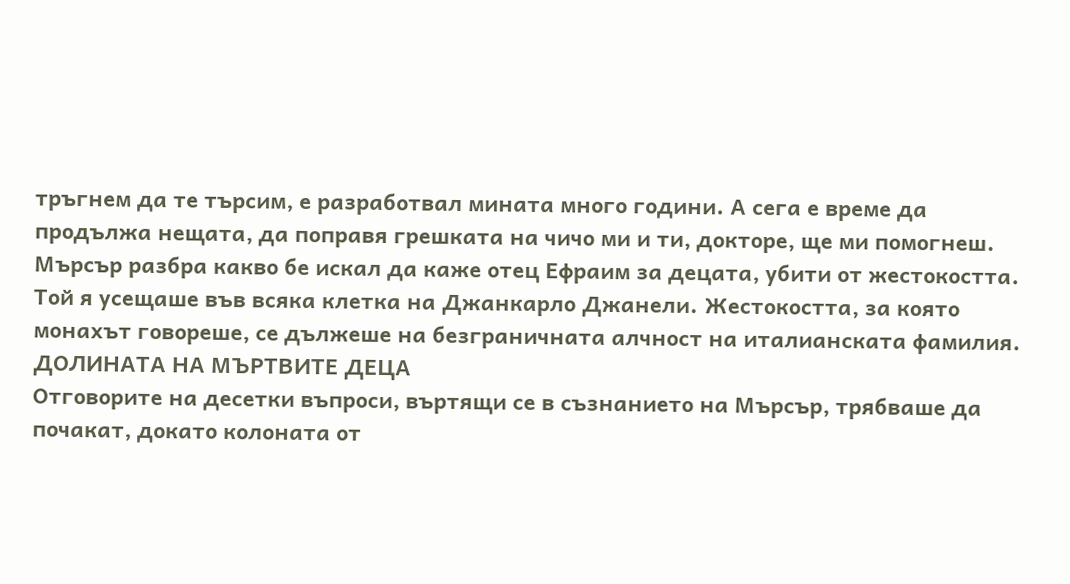тръгнем да те търсим, е разработвал мината много години. А сега е време да продължа нещата, да поправя грешката на чичо ми и ти, докторе, ще ми помогнеш.
Мърсър разбра какво бе искал да каже отец Ефраим за децата, убити от жестокостта. Той я усещаше във всяка клетка на Джанкарло Джанели. Жестокостта, за която монахът говореше, се дължеше на безграничната алчност на италианската фамилия.
ДОЛИНАТА НА МЪРТВИТЕ ДЕЦА
Отговорите на десетки въпроси, въртящи се в съзнанието на Мърсър, трябваше да почакат, докато колоната от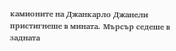камионите на Джанкарло Джанели пристигнеше в мината. Мърсър седеше в задната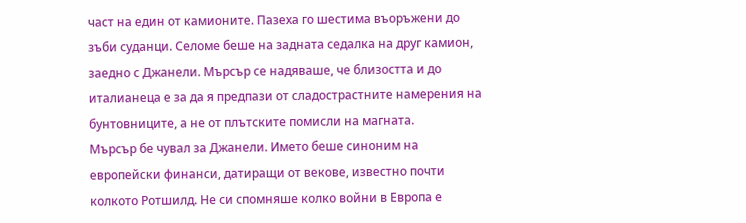част на един от камионите. Пазеха го шестима въоръжени до зъби суданци. Селоме беше на задната седалка на друг камион, заедно с Джанели. Мърсър се надяваше, че близостта и до италианеца е за да я предпази от сладострастните намерения на бунтовниците, а не от плътските помисли на магната.
Мърсър бе чувал за Джанели. Името беше синоним на европейски финанси, датиращи от векове, известно почти колкото Ротшилд. Не си спомняше колко войни в Европа е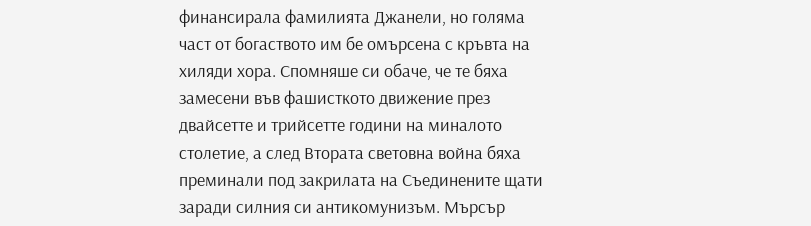финансирала фамилията Джанели, но голяма част от богаството им бе омърсена с кръвта на хиляди хора. Спомняше си обаче, че те бяха замесени във фашисткото движение през двайсетте и трийсетте години на миналото столетие, а след Втората световна война бяха преминали под закрилата на Съединените щати заради силния си антикомунизъм. Мърсър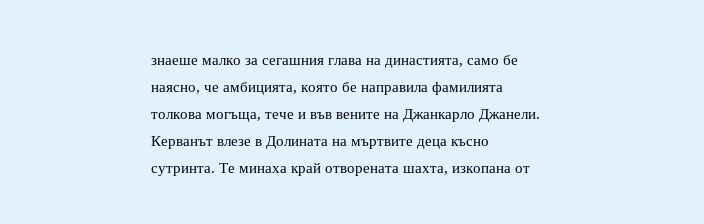знаеше малко за сегашния глава на династията, само бе наясно, че амбицията, която бе направила фамилията толкова могъща, тече и във вените на Джанкарло Джанели.
Керванът влезе в Долината на мъртвите деца късно сутринта. Те минаха край отворената шахта, изкопана от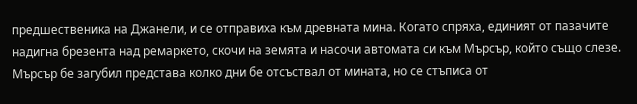предшественика на Джанели, и се отправиха към древната мина. Когато спряха, единият от пазачите надигна брезента над ремаркето, скочи на земята и насочи автомата си към Мърсър, който също слезе. Мърсър бе загубил представа колко дни бе отсъствал от мината, но се стъписа от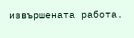извършената работа.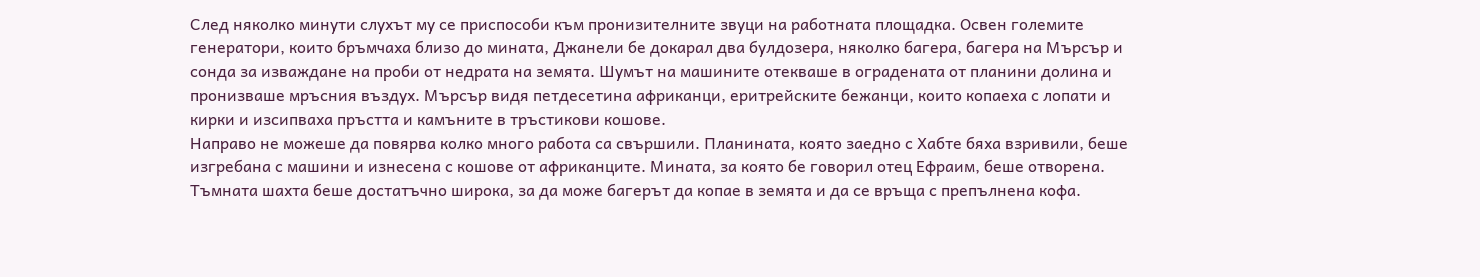След няколко минути слухът му се приспособи към пронизителните звуци на работната площадка. Освен големите генератори, които бръмчаха близо до мината, Джанели бе докарал два булдозера, няколко багера, багера на Мърсър и сонда за изваждане на проби от недрата на земята. Шумът на машините отекваше в оградената от планини долина и пронизваше мръсния въздух. Мърсър видя петдесетина африканци, еритрейските бежанци, които копаеха с лопати и кирки и изсипваха пръстта и камъните в тръстикови кошове.
Направо не можеше да повярва колко много работа са свършили. Планината, която заедно с Хабте бяха взривили, беше изгребана с машини и изнесена с кошове от африканците. Мината, за която бе говорил отец Ефраим, беше отворена. Тъмната шахта беше достатъчно широка, за да може багерът да копае в земята и да се връща с препълнена кофа.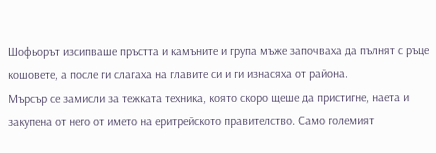Шофьорът изсипваше пръстта и камъните и група мъже започваха да пълнят с ръце кошовете, а после ги слагаха на главите си и ги изнасяха от района.
Мърсър се замисли за тежката техника, която скоро щеше да пристигне, наета и закупена от него от името на еритрейското правителство. Само големият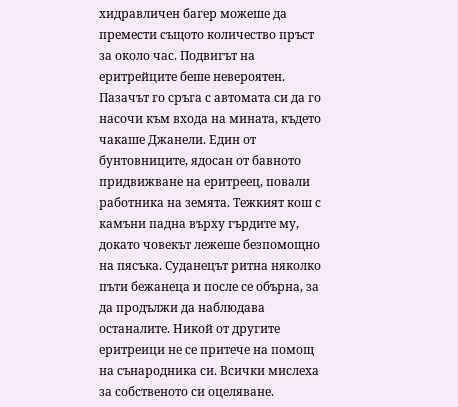хидравличен багер можеше да премести същото количество пръст за около час. Подвигът на еритрейците беше невероятен.
Пазачът го сръга с автомата си да го насочи към входа на мината, където чакаше Джанели. Един от бунтовниците, ядосан от бавното придвижване на еритреец, повали работника на земята. Тежкият кош с камъни падна върху гърдите му, докато човекът лежеше безпомощно на пясъка. Суданецът ритна няколко пъти бежанеца и после се обърна, за да продължи да наблюдава останалите. Никой от другите еритреици не се притече на помощ на сънародника си. Всички мислеха за собственото си оцеляване.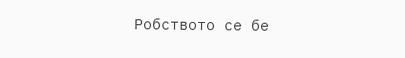Робството се бе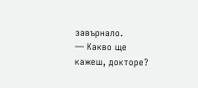завърнало.
— Какво ще кажеш, докторе?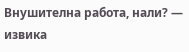Внушителна работа, нали? — извика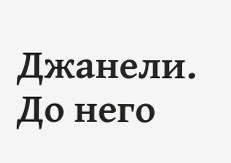Джанели. До него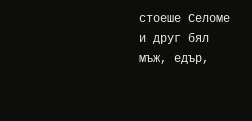стоеше Селоме и друг бял мъж, едър,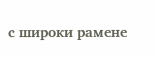с широки рамене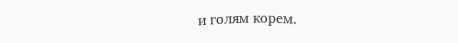и голям корем.